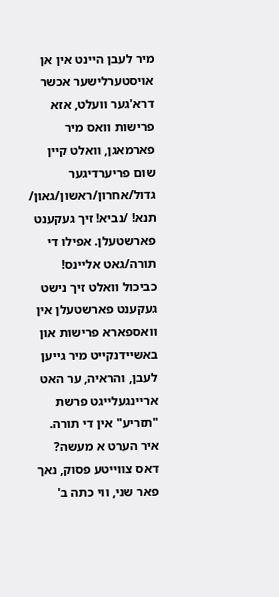מיר לעבן היינט אין אן אויסטערלישער אכשר דרא'גער וועלט, אזא פרישות וואס מיר פארמאגן, וואלט קיין שום פריערדיגער גדול/אחרון/ראשון/גאון/ תנא! /נביא! זיך געקענט פארשטעלן. אפילו די תורה/גאט אליינס! כביכול וואלט זיך נישט געקענט פארשטעלן אין וואספארא פרישות און באשיידנקייט מיר גייען לעבן, והראיה, ער האט אריינגעלייגט פרשת "תזריע" אין די תורה. איר הערט א מעשה? דאס צווייטע פסוק, נאך פאר שני, ווי כתה ב'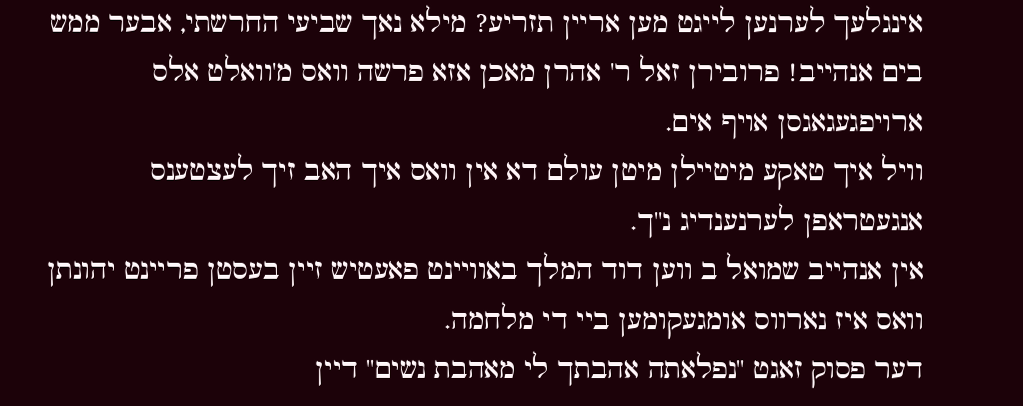אינגלעך לערנען לייגט מען אריין תזריע? מילא נאך שביעי החרשתי, אבער ממש בים אנהייב! פרובירן זאל ר' אהרן מאכן אזא פרשה וואס מ'וואלט אלס ארויפגעגאגסן אויף אים.
וויל איך טאקע מיטיילן מיטן עולם דא אין וואס איך האב זיך לעצטענס אנגעטראפן לערנענדיג נ"ך.
אין אנהייב שמואל ב ווען דוד המלך באוויינט פאעטיש זיין בעסטן פריינט יהונתן וואס איז נארווס אומגעקומען ביי די מלחמה.
דער פסוק זאגט "נפלאתה אהבתך לי מאהבת נשים" דיין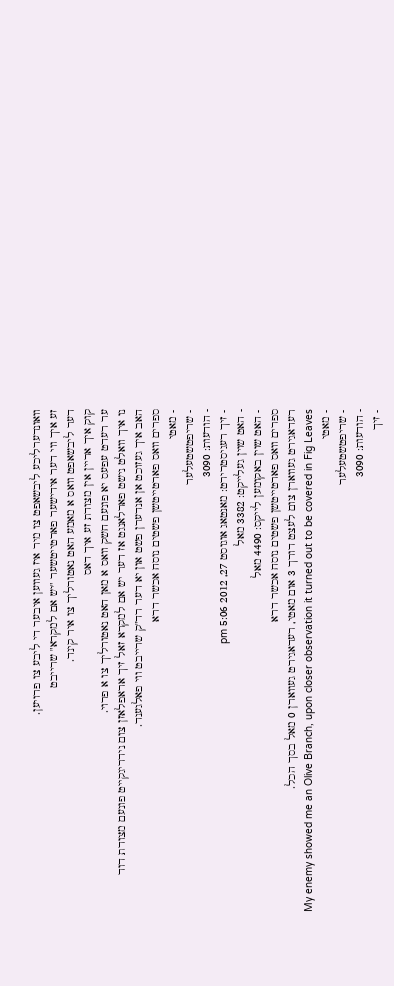וואונדערליכע ליבשאפט צו מיר איז געווען איבער די ליבע צו פרויען.
זע איך ווי דער אידישער פארטייטשער "יש אם למקרא" שרייבט
דער ליבשאפט וואס א מאמע האט נאטורליך צו איר קינד.
קוק איך אריין אין מצודת זע איך דאס
ער רעדט עפעס יא פונעם חשק וואס א מאן האט נאטורליך צו א פרוי.
נו איך וואלט נישט פארלאנגט אז דער יש אם למקרא זאל זיך אראפלאזן צום נידריגקייט פונעם מצודת דוד
האב איך געזוכט אן אנדערן פשט און יא דער רד"ק שרייבט ווי פאלגענד.
ספרים וואס פארטייטשן פשטים נוסח אכשר דרא
- מאטי
- שריפטשטעלער
- הודעות: 3090
- זיך רעגיסטרירט: מאנטאג אוגוסט 27, 2012 5:06 pm
- האט שוין געלייקט: 3382 מאל
- האט שוין באקומען לייקס: 4490 מאל
ספרים וואס פארטייטשן פשטים נוסח אכשר דרא
רעדאגירט געווארן צום לעצט דורך 3 אום מאטי, רעדאגירט געווארן 0 מאל בסך הכל.
My enemy showed me an Olive Branch, upon closer observation it turned out to be covered in Fig Leaves
- מאטי
- שריפטשטעלער
- הודעות: 3090
- זיך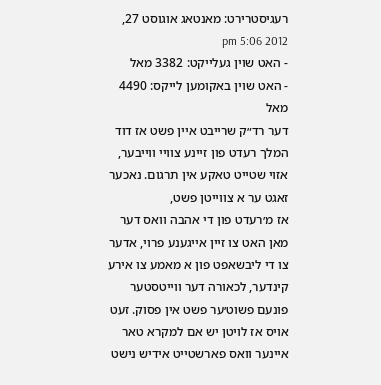רעגיסטרירט: מאנטאג אוגוסט 27, 2012 5:06 pm
- האט שוין געלייקט: 3382 מאל
- האט שוין באקומען לייקס: 4490 מאל
דער רד״ק שרייבט איין פשט אז דוד המלך רעדט פון זיינע צוויי ווייבער, אזוי שטייט טאקע אין תרגום. נאכער זאגט ער א צווייטן פשט,
אז מ׳רעדט פון די אהבה וואס דער מאן האט צו זיין אייגענע פרוי, אדער צו די ליבשאפט פון א מאמע צו אירע קינדער, לכאורה דער ווייטסטער פונעם פשוט׳ער פשט אין פסוק. זעט אויס אז לויטן יש אם למקרא טאר איינער וואס פארשטייט אידיש נישט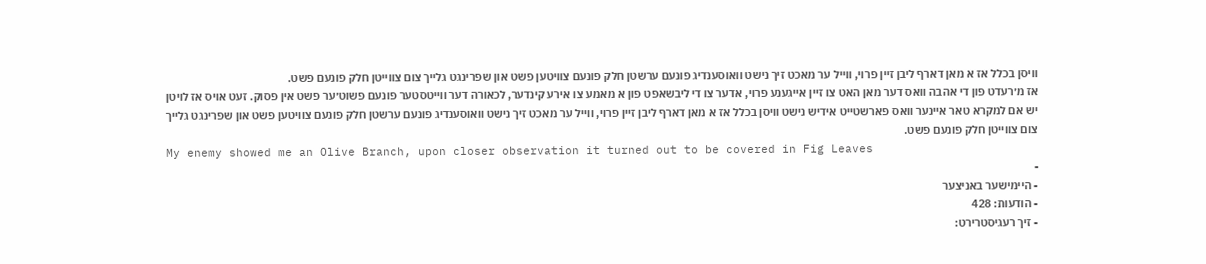וויסן בכלל אז א מאן דארף ליבן זיין פרוי, ווייל ער מאכט זיך נישט וואוסענדיג פונעם ערשטן חלק פונעם צוויטען פשט און שפרינגט גלייך צום צווייטן חלק פונעם פשט.
אז מ׳רעדט פון די אהבה וואס דער מאן האט צו זיין אייגענע פרוי, אדער צו די ליבשאפט פון א מאמע צו אירע קינדער, לכאורה דער ווייטסטער פונעם פשוט׳ער פשט אין פסוק. זעט אויס אז לויטן יש אם למקרא טאר איינער וואס פארשטייט אידיש נישט וויסן בכלל אז א מאן דארף ליבן זיין פרוי, ווייל ער מאכט זיך נישט וואוסענדיג פונעם ערשטן חלק פונעם צוויטען פשט און שפרינגט גלייך צום צווייטן חלק פונעם פשט.
My enemy showed me an Olive Branch, upon closer observation it turned out to be covered in Fig Leaves
-
- היימישער באניצער
- הודעות: 428
- זיך רעגיסטרירט: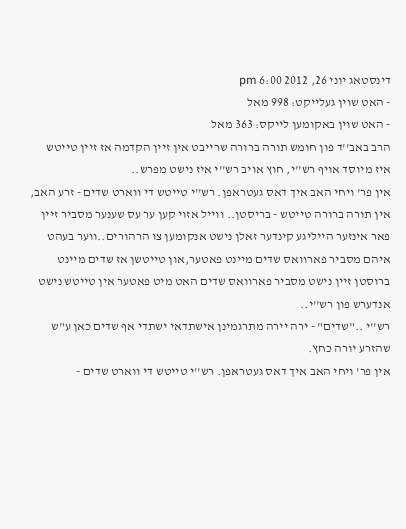דינסטאג יוני 26, 2012 6:00 pm
- האט שוין געלייקט: 998 מאל
- האט שוין באקומען לייקס: 363 מאל
הרב באב''ד פון חומש תורה ברורה שרייבט אין זיין הקדמה אז זיין טייטש איז מיוסד אויף רש''י, חוץ אויב רש''י איז נישט מפרש..
אין פר' ויחי האב איך דאס געטראפן. רש''י טייטש די ווארט שדים - זרע האב, אין תורה ברורה טייטש - בריסטן.. ווייל אזוי קען ער עס שענער מסביר זיין פאר אינזער הייליגע קינדער זאלן נישט אנקומען צו הרהורים..ווער בעהט איהם מסביר פארוואס שדים מיינט פאטער,און טייטשן אז שדים מיינט ברוסטן זיין נישט מסביר פארוואס שדים האט מיט פאטער אין טייטש נישט אנדערש פון רש''י..
רש''י .."שדים" - ירה יירה מתרגמינן אישתדאי ישתדי אף שדים כאן ע"ש שהזרע יורה כחץ.
אין פר' ויחי האב איך דאס געטראפן. רש''י טייטש די ווארט שדים -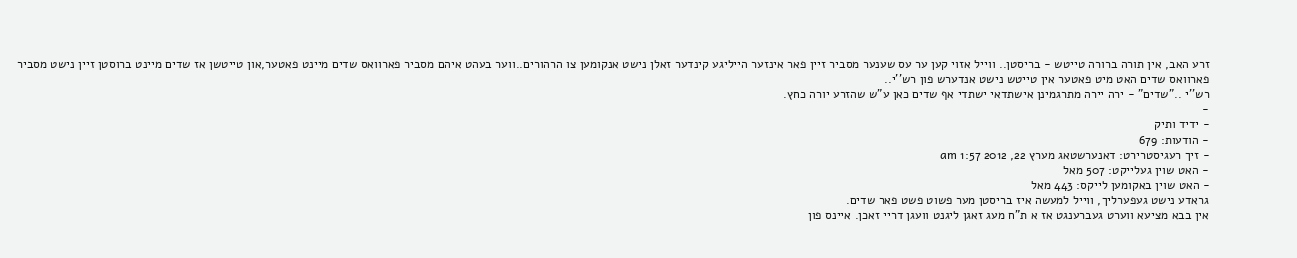זרע האב, אין תורה ברורה טייטש - בריסטן.. ווייל אזוי קען ער עס שענער מסביר זיין פאר אינזער הייליגע קינדער זאלן נישט אנקומען צו הרהורים..ווער בעהט איהם מסביר פארוואס שדים מיינט פאטער,און טייטשן אז שדים מיינט ברוסטן זיין נישט מסביר פארוואס שדים האט מיט פאטער אין טייטש נישט אנדערש פון רש''י..
רש''י .."שדים" - ירה יירה מתרגמינן אישתדאי ישתדי אף שדים כאן ע"ש שהזרע יורה כחץ.
-
- ידיד ותיק
- הודעות: 679
- זיך רעגיסטרירט: דאנערשטאג מערץ 22, 2012 1:57 am
- האט שוין געלייקט: 507 מאל
- האט שוין באקומען לייקס: 443 מאל
גראדע נישט געפערליך, ווייל למעשה איז בריסטן מער פשוט פשט פאר שדים.
אין בבא מציעא ווערט געברענגט אז א ת"ח מעג זאגן ליגנט וועגן דריי זאכן. איינס פון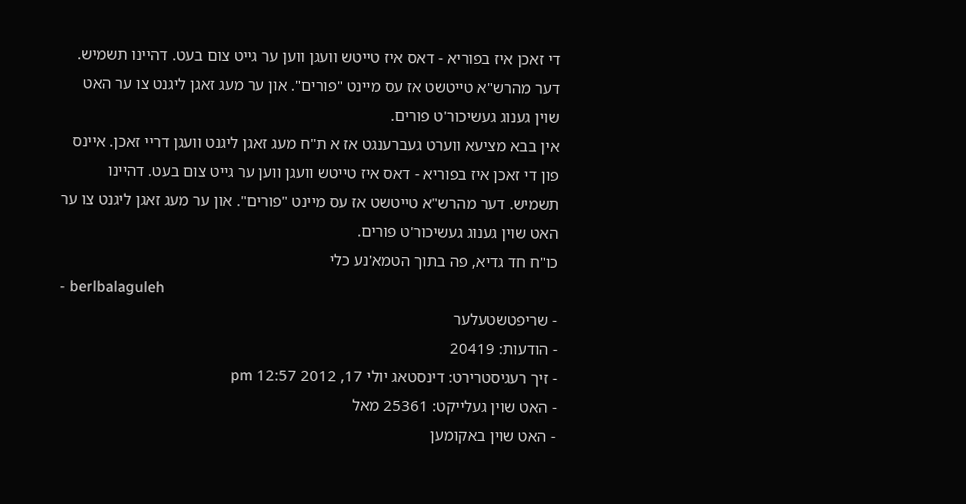די זאכן איז בפוריא - דאס איז טייטש וועגן ווען ער גייט צום בעט. דהיינו תשמיש. דער מהרש"א טייטשט אז עס מיינט "פורים". און ער מעג זאגן ליגנט צו ער האט שוין גענוג געשיכור'ט פורים.
אין בבא מציעא ווערט געברענגט אז א ת"ח מעג זאגן ליגנט וועגן דריי זאכן. איינס פון די זאכן איז בפוריא - דאס איז טייטש וועגן ווען ער גייט צום בעט. דהיינו תשמיש. דער מהרש"א טייטשט אז עס מיינט "פורים". און ער מעג זאגן ליגנט צו ער האט שוין גענוג געשיכור'ט פורים.
כו"ח חד גדיא, פה בתוך הטמא'נע כלי
- berlbalaguleh
- שריפטשטעלער
- הודעות: 20419
- זיך רעגיסטרירט: דינסטאג יולי 17, 2012 12:57 pm
- האט שוין געלייקט: 25361 מאל
- האט שוין באקומען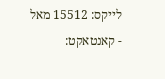לייקס: 15512 מאל
- קאנטאקט: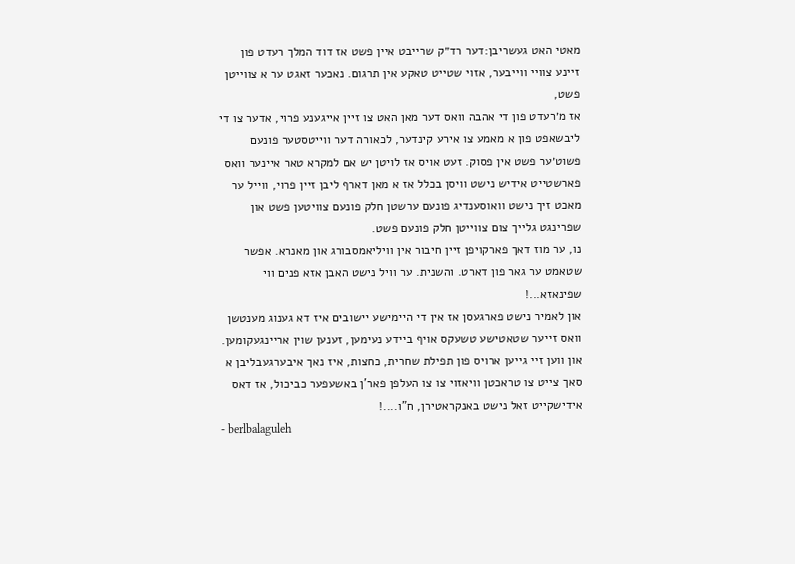מאטי האט געשריבן:דער רד״ק שרייבט איין פשט אז דוד המלך רעדט פון זיינע צוויי ווייבער, אזוי שטייט טאקע אין תרגום. נאכער זאגט ער א צווייטן פשט,
אז מ׳רעדט פון די אהבה וואס דער מאן האט צו זיין אייגענע פרוי, אדער צו די ליבשאפט פון א מאמע צו אירע קינדער, לכאורה דער ווייטסטער פונעם פשוט׳ער פשט אין פסוק. זעט אויס אז לויטן יש אם למקרא טאר איינער וואס פארשטייט אידיש נישט וויסן בכלל אז א מאן דארף ליבן זיין פרוי, ווייל ער מאכט זיך נישט וואוסענדיג פונעם ערשטן חלק פונעם צוויטען פשט און שפרינגט גלייך צום צווייטן חלק פונעם פשט.
נו, ער מוז דאך פארקויפן זיין חיבור אין וויליאמסבורג און מאנרא. אפשר שטאמט ער גאר פון דארט. והשנית. ער וויל נישט האבן אזא פנים ווי שפינאזא...!
און לאמיר נישט פארגעסן אז אין די היימישע יישובים איז דא גענוג מענטשן וואס זייער שטאטישע טשעקס אויף ביידע נעימען, זענען שוין אריינגעקומען. און ווען זיי גייען ארויס פון תפילת שחרית, כחצות, איז נאך איבערגעבליבן א סאך צייט צו טראכטן וויאזוי צו צו העלפן פאר'ן באשעפער כביכול, אז דאס אידישקייט זאל נישט באנקראטירן, ח"ו....!
- berlbalaguleh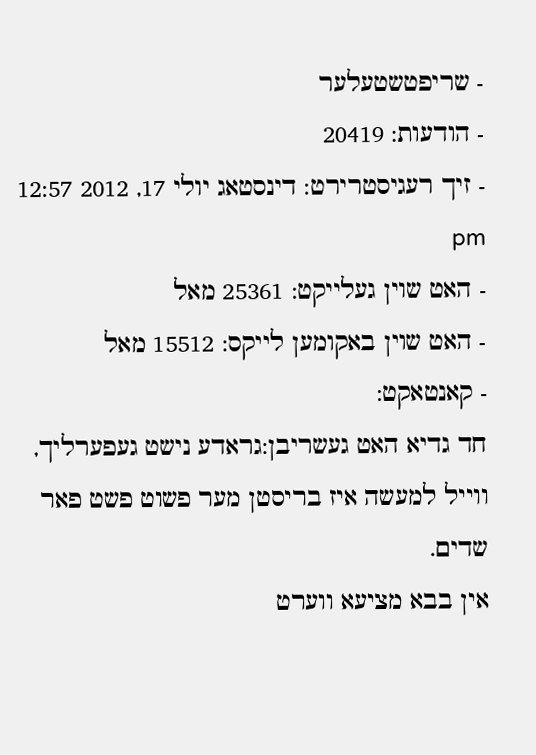- שריפטשטעלער
- הודעות: 20419
- זיך רעגיסטרירט: דינסטאג יולי 17, 2012 12:57 pm
- האט שוין געלייקט: 25361 מאל
- האט שוין באקומען לייקס: 15512 מאל
- קאנטאקט:
חד גדיא האט געשריבן:גראדע נישט געפערליך, ווייל למעשה איז בריסטן מער פשוט פשט פאר שדים.
אין בבא מציעא ווערט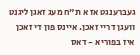געברענגט אז א ת"ח מעג זאגן ליגנט וועגן דריי זאכן. איינס פון די זאכן איז בפוריא - דאס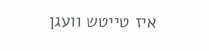איז טייטש וועגן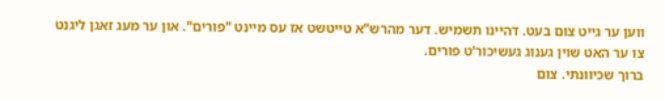ווען ער גייט צום בעט. דהיינו תשמיש. דער מהרש"א טייטשט אז עס מיינט "פורים". און ער מעג זאגן ליגנט צו ער האט שוין גענוג געשיכור'ט פורים.
ברוך שכיוונתי. צום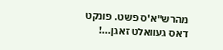מהרש"א'ס פשט. פונקט דאס געוואלט זאגן...!